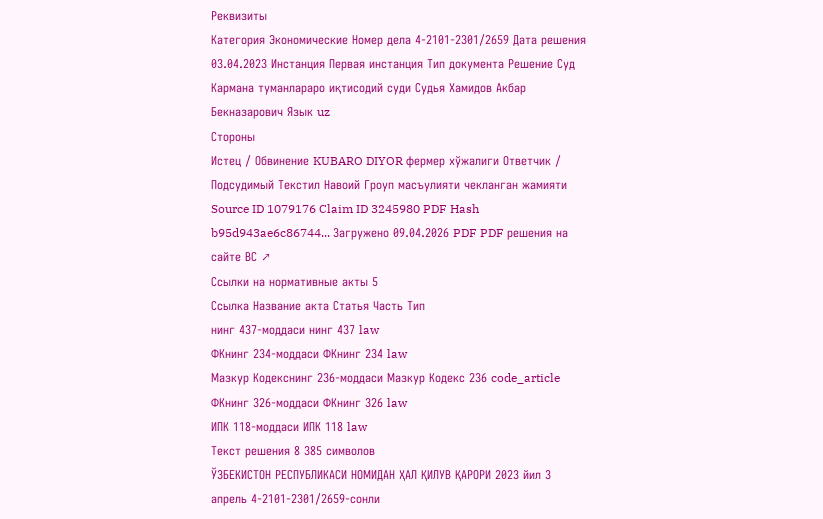Реквизиты
Категория Экономические Номер дела 4-2101-2301/2659 Дата решения 03.04.2023 Инстанция Первая инстанция Тип документа Решение Суд Кармана туманлараро иқтисодий суди Судья Хамидов Акбар Бекназарович Язык uz
Стороны
Истец / Обвинение KUBARO DIYOR фермер хўжалиги Ответчик / Подсудимый Текстил Навоий Гроуп масъулияти чекланган жамияти
Source ID 1079176 Claim ID 3245980 PDF Hash b95d943ae6c86744... Загружено 09.04.2026 PDF PDF решения на сайте ВС ↗
Ссылки на нормативные акты 5
Ссылка Название акта Статья Часть Тип
нинг 437-моддаси нинг 437 law
ФКнинг 234-моддаси ФКнинг 234 law
Мазкур Кодекснинг 236-моддаси Мазкур Кодекс 236 code_article
ФКнинг 326-моддаси ФКнинг 326 law
ИПК 118-моддаси ИПК 118 law
Текст решения 8 385 символов
ЎЗБЕКИСТОН РЕСПУБЛИКАСИ НОМИДАН ҲАЛ ҚИЛУВ ҚАРОРИ 2023 йил 3 апрель 4-2101-2301/2659-сонли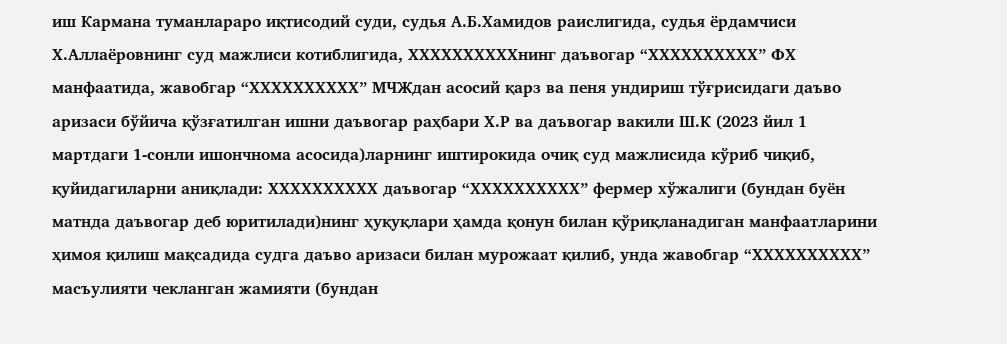иш Кармана туманлараро иқтисодий суди, судья А.Б.Хамидов раислигида, судья ёрдамчиси Х.Аллаёровнинг суд мажлиси котиблигида, ХХХХХХХХХХнинг даъвогар “ХХХХХХХХХХ” ФХ манфаатида, жавобгар “ХХХХХХХХХХ” МЧЖдан асосий қарз ва пеня ундириш тўғрисидаги даъво аризаси бўйича қўзғатилган ишни даъвогар раҳбари Х.Р ва даъвогар вакили Ш.К (2023 йил 1 мартдаги 1-сонли ишончнома асосида)ларнинг иштирокида очиқ суд мажлисида кўриб чиқиб, қуйидагиларни аниқлади: ХХХХХХХХХХ даъвогар “ХХХХХХХХХХ” фермер хўжалиги (бундан буён матнда даъвогар деб юритилади)нинг ҳуқуқлари ҳамда қонун билан қўриқланадиган манфаатларини ҳимоя қилиш мақсадида судга даъво аризаси билан мурожаат қилиб, унда жавобгар “ХХХХХХХХХХ” масъулияти чекланган жамияти (бундан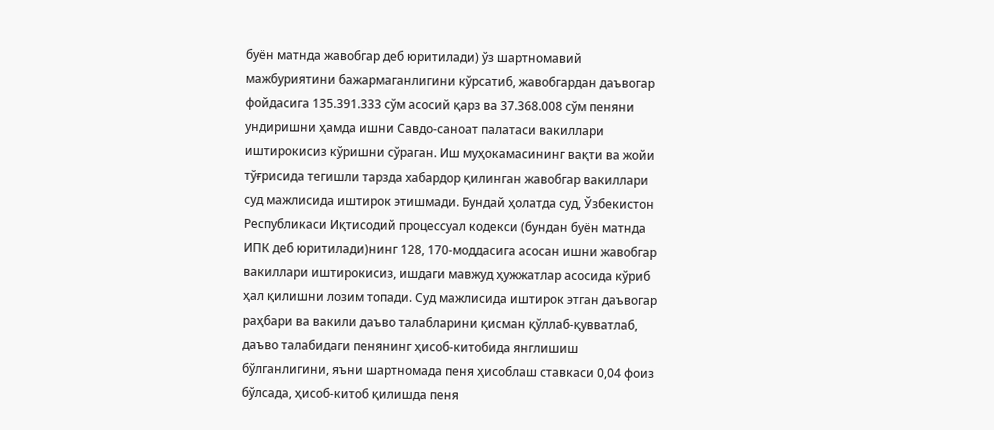буён матнда жавобгар деб юритилади) ўз шартномавий мажбуриятини бажармаганлигини кўрсатиб, жавобгардан даъвогар фойдасига 135.391.333 сўм асосий қарз ва 37.368.008 сўм пеняни ундиришни ҳамда ишни Савдо-саноат палатаси вакиллари иштирокисиз кўришни сўраган. Иш муҳокамасининг вақти ва жойи тўғрисида тегишли тарзда хабардор қилинган жавобгар вакиллари суд мажлисида иштирок этишмади. Бундай ҳолатда суд, Ўзбекистон Республикаси Иқтисодий процессуал кодекси (бундан буён матнда ИПК деб юритилади)нинг 128, 170-моддасига асосан ишни жавобгар вакиллари иштирокисиз, ишдаги мавжуд ҳужжатлар асосида кўриб ҳал қилишни лозим топади. Суд мажлисида иштирок этган даъвогар раҳбари ва вакили даъво талабларини қисман қўллаб-қувватлаб, даъво талабидаги пенянинг ҳисоб-китобида янглишиш бўлганлигини, яъни шартномада пеня ҳисоблаш ставкаси 0,04 фоиз бўлсада, ҳисоб-китоб қилишда пеня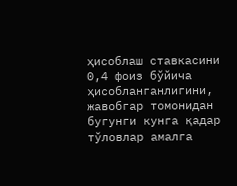ҳисоблаш ставкасини 0,4 фоиз бўйича ҳисобланганлигини, жавобгар томонидан бугунги кунга қадар тўловлар амалга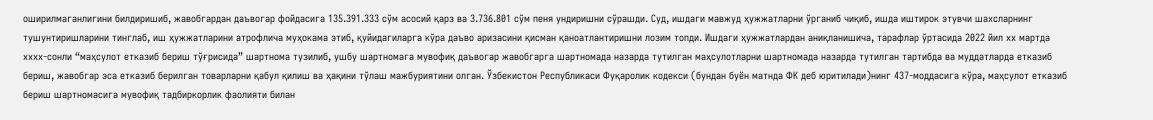оширилмаганлигини билдиришиб, жавобгардан даъвогар фойдасига 135.391.333 сўм асосий қарз ва 3.736.801 сўм пеня ундиришни сўрашди. Суд, ишдаги мавжуд ҳужжатларни ўрганиб чиқиб, ишда иштирок этувчи шахсларнинг тушунтиришларини тинглаб, иш ҳужжатларини атрофлича муҳокама этиб, қуйидагиларга кўра даъво аризасини қисман қаноатлантиришни лозим топди. Ишдаги ҳужжатлардан аниқланишича, тарафлар ўртасида 2022 йил хх мартда хххх-сонли “маҳсулот етказиб бериш тўғрисида” шартнома тузилиб, ушбу шартномага мувофиқ даъвогар жавобгарга шартномада назарда тутилган маҳсулотларни шартномада назарда тутилган тартибда ва муддатларда етказиб бериш, жавобгар эса етказиб берилган товарларни қабул қилиш ва ҳақини тўлаш мажбуриятини олган. Ўзбекистон Республикаси Фуқаролик кодекси (бундан буён матнда ФК деб юритилади)нинг 437-моддасига кўра, маҳсулот етказиб бериш шартномасига мувофиқ тадбиркорлик фаолияти билан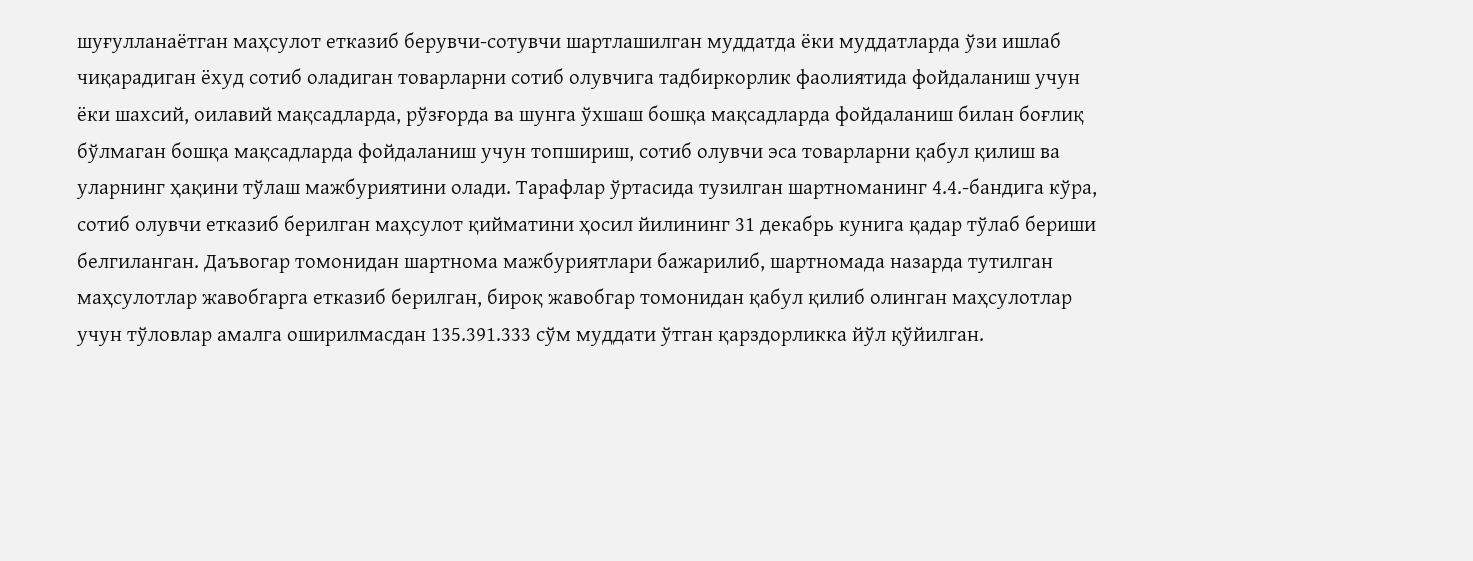шуғулланаётган маҳсулот етказиб берувчи-сотувчи шартлашилган муддатда ёки муддатларда ўзи ишлаб чиқарадиган ёхуд сотиб оладиган товарларни сотиб олувчига тадбиркорлик фаолиятида фойдаланиш учун ёки шахсий, оилавий мақсадларда, рўзғорда ва шунга ўхшаш бошқа мақсадларда фойдаланиш билан боғлиқ бўлмаган бошқа мақсадларда фойдаланиш учун топшириш, сотиб олувчи эса товарларни қабул қилиш ва уларнинг ҳақини тўлаш мажбуриятини олади. Тарафлар ўртасида тузилган шартноманинг 4.4.-бандига кўра, сотиб олувчи етказиб берилган маҳсулот қийматини ҳосил йилининг 31 декабрь кунига қадар тўлаб бериши белгиланган. Даъвогар томонидан шартнома мажбуриятлари бажарилиб, шартномада назарда тутилган маҳсулотлар жавобгарга етказиб берилган, бироқ жавобгар томонидан қабул қилиб олинган маҳсулотлар учун тўловлар амалга оширилмасдан 135.391.333 сўм муддати ўтган қарздорликка йўл қўйилган.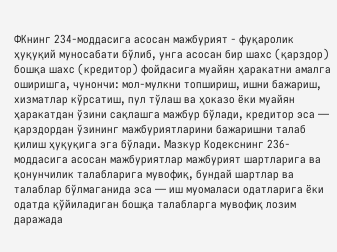ФКнинг 234-моддасига асосан мажбурият - фуқаролик ҳуқуқий муносабати бўлиб, унга асосан бир шахс (қарздор) бошқа шахс (кредитор) фойдасига муайян ҳаракатни амалга оширишга, чунончи: мол-мулкни топшириш, ишни бажариш, хизматлар кўрсатиш, пул тўлаш ва ҳоказо ёки муайян ҳаракатдан ўзини сақлашга мажбур бўлади, кредитор эса — қарздордан ўзининг мажбуриятларини бажаришни талаб қилиш ҳуқуқига эга бўлади. Мазкур Кодекснинг 236-моддасига асосан мажбуриятлар мажбурият шартларига ва қонунчилик талабларига мувофиқ, бундай шартлар ва талаблар бўлмаганида эса — иш муомаласи одатларига ёки одатда қўйиладиган бошқа талабларга мувофиқ лозим даражада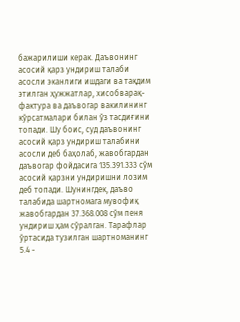бажарилиши керак. Даъвонинг асосий қарз ундириш талаби асосли эканлиги ишдаги ва тақдим этилган ҳужжатлар, хисобварақ-фактура ва даъвогар вакилининг кўрсатмалари билан ўз тасдиғини топади. Шу боис, суд даъвонинг асосий қарз ундириш талабини асосли деб баҳолаб, жавобгардан даъвогар фойдасига 135.391.333 сўм асосий қарзни ундиришни лозим деб топади. Шунингдек, даъво талабида шартномага мувофиқ жавобгардан 37.368.008 сўм пеня ундириш ҳам сўралган. Тарафлар ўртасида тузилган шартноманинг 5.4 -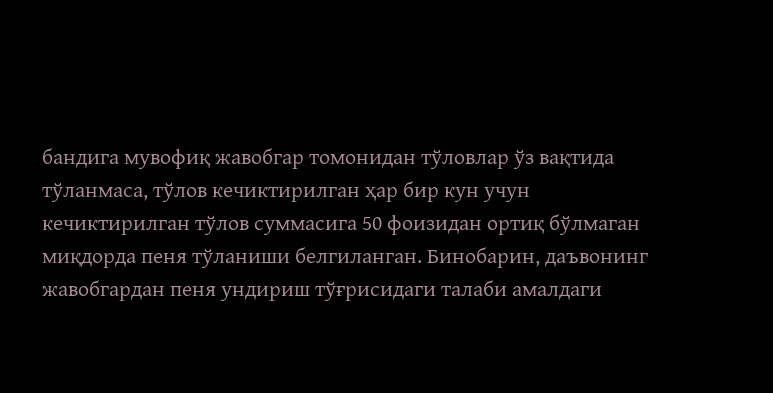бандига мувофиқ жавобгар томонидан тўловлар ўз вақтида тўланмаса, тўлов кечиктирилган ҳар бир кун учун кечиктирилган тўлов суммасига 50 фоизидан ортиқ бўлмаган миқдорда пеня тўланиши белгиланган. Бинобарин, даъвонинг жавобгардан пеня ундириш тўғрисидаги талаби амалдаги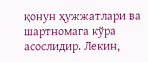қонун ҳужжатлари ва шартномага кўра асослидир. Лекин,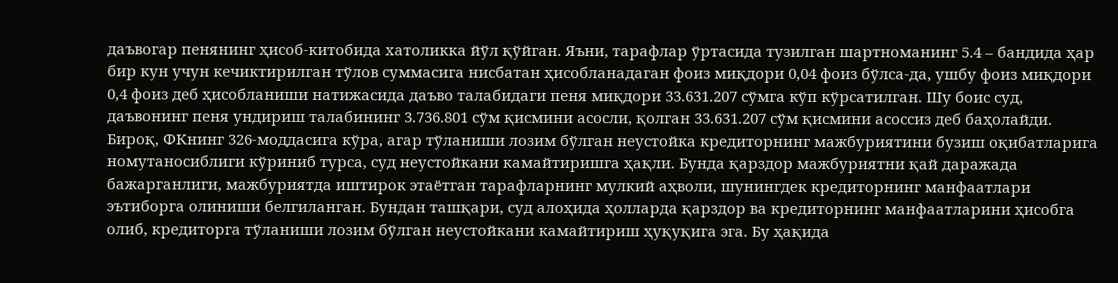даъвогар пенянинг ҳисоб-китобида хатоликка йўл қўйган. Яъни, тарафлар ўртасида тузилган шартноманинг 5.4 – бандида ҳар бир кун учун кечиктирилган тўлов суммасига нисбатан ҳисобланадаган фоиз миқдори 0,04 фоиз бўлса-да, ушбу фоиз миқдори 0,4 фоиз деб ҳисобланиши натижасида даъво талабидаги пеня миқдори 33.631.207 сўмга кўп кўрсатилган. Шу боис суд, даъвонинг пеня ундириш талабининг 3.736.801 сўм қисмини асосли, қолган 33.631.207 сўм қисмини асоссиз деб баҳолайди. Бироқ, ФКнинг 326-моддасига кўра, агар тўланиши лозим бўлган неустойка кредиторнинг мажбуриятини бузиш оқибатларига номутаносиблиги кўриниб турса, суд неустойкани камайтиришга ҳақли. Бунда қарздор мажбуриятни қай даражада бажарганлиги, мажбуриятда иштирок этаётган тарафларнинг мулкий аҳволи, шунингдек кредиторнинг манфаатлари эътиборга олиниши белгиланган. Бундан ташқари, суд алоҳида ҳолларда қарздор ва кредиторнинг манфаатларини ҳисобга олиб, кредиторга тўланиши лозим бўлган неустойкани камайтириш ҳуқуқига эга. Бу ҳақида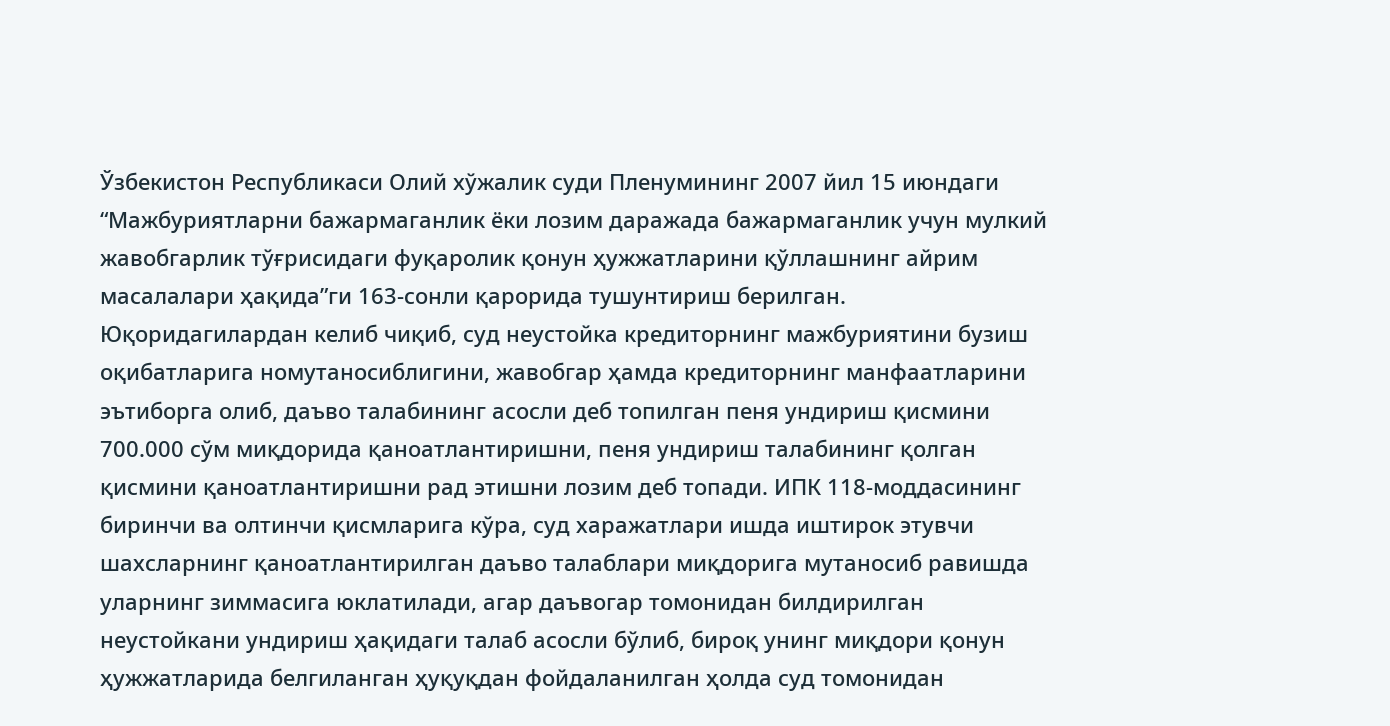Ўзбекистон Республикаси Олий хўжалик суди Пленумининг 2007 йил 15 июндаги “Мажбуриятларни бажармаганлик ёки лозим даражада бажармаганлик учун мулкий жавобгарлик тўғрисидаги фуқаролик қонун ҳужжатларини қўллашнинг айрим масалалари ҳақида”ги 163-сонли қарорида тушунтириш берилган. Юқоридагилардан келиб чиқиб, суд неустойка кредиторнинг мажбуриятини бузиш оқибатларига номутаносиблигини, жавобгар ҳамда кредиторнинг манфаатларини эътиборга олиб, даъво талабининг асосли деб топилган пеня ундириш қисмини 700.000 сўм миқдорида қаноатлантиришни, пеня ундириш талабининг қолган қисмини қаноатлантиришни рад этишни лозим деб топади. ИПК 118-моддасининг биринчи ва олтинчи қисмларига кўра, суд харажатлари ишда иштирок этувчи шахсларнинг қаноатлантирилган даъво талаблари миқдорига мутаносиб равишда уларнинг зиммасига юклатилади, агар даъвогар томонидан билдирилган неустойкани ундириш ҳақидаги талаб асосли бўлиб, бироқ унинг миқдори қонун ҳужжатларида белгиланган ҳуқуқдан фойдаланилган ҳолда суд томонидан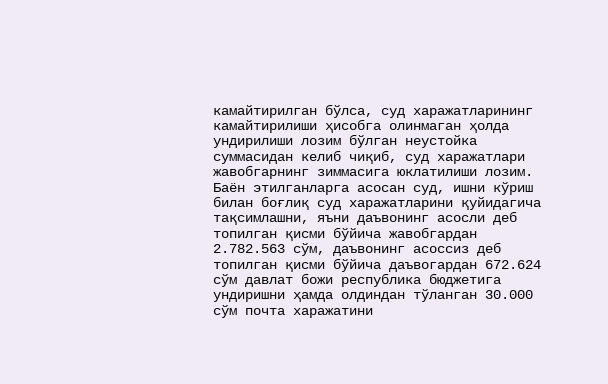камайтирилган бўлса, суд харажатларининг камайтирилиши ҳисобга олинмаган ҳолда ундирилиши лозим бўлган неустойка суммасидан келиб чиқиб, суд харажатлари жавобгарнинг зиммасига юклатилиши лозим. Баён этилганларга асосан суд, ишни кўриш билан боғлиқ суд харажатларини қуйидагича тақсимлашни, яъни даъвонинг асосли деб топилган қисми бўйича жавобгардан 2.782.563 сўм, даъвонинг асоссиз деб топилган қисми бўйича даъвогардан 672.624 сўм давлат божи республика бюджетига ундиришни ҳамда олдиндан тўланган 30.000 сўм почта харажатини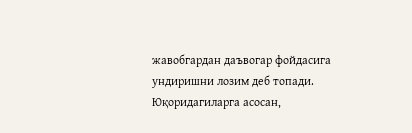жавобгардан даъвогар фойдасига ундиришни лозим деб топади. Юқоридагиларга асосан,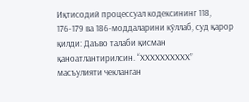Иқтисодий процессуал кодексининг 118, 176-179 ва 186-моддаларини кўллаб, суд қарор қилди: Даъво талаби қисман қаноатлантирилсин. “ХХХХХХХХХХ” масъулияти чекланган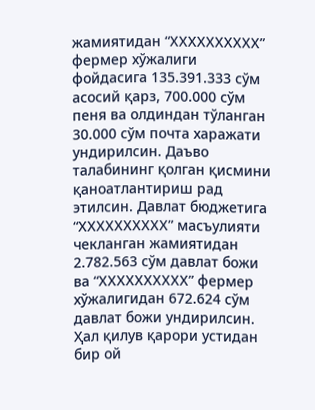жамиятидан “ХХХХХХХХХХ” фермер хўжалиги фойдасига 135.391.333 сўм асосий қарз, 700.000 сўм пеня ва олдиндан тўланган 30.000 сўм почта харажати ундирилсин. Даъво талабининг қолган қисмини қаноатлантириш рад этилсин. Давлат бюджетига “ХХХХХХХХХХ” масъулияти чекланган жамиятидан 2.782.563 сўм давлат божи ва “ХХХХХХХХХХ” фермер хўжалигидан 672.624 сўм давлат божи ундирилсин. Ҳал қилув қарори устидан бир ой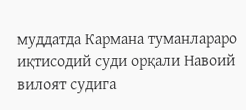муддатда Кармана туманлараро иқтисодий суди орқали Навоий вилоят судига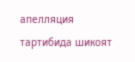апелляция тартибида шикоят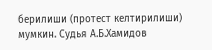берилиши (протест келтирилиши) мумкин. Судья А.Б.Хамидов